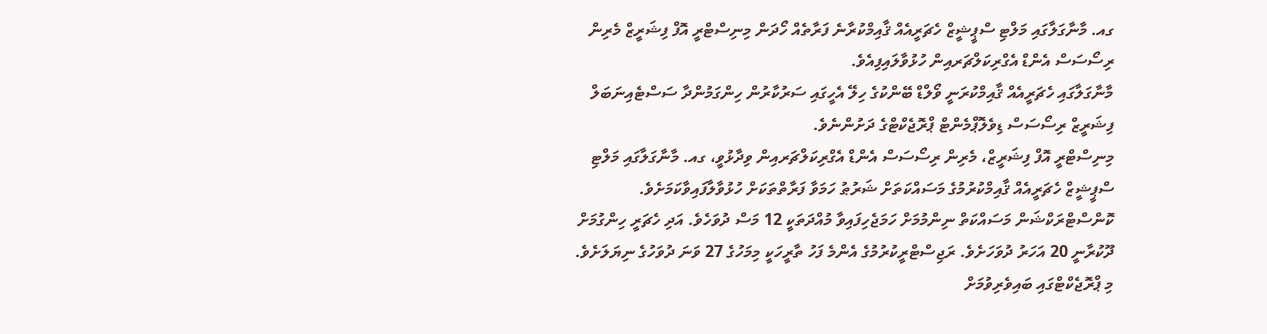ގއ. މާނާގަލާގައި މަލްޓި ސްޕީޝީޒް ހެޗަރީއެއް ޤާއިމްކުރާނެ ފަރާތެއް ހޯދަން މިނިސްޓްރީ އޮފް ފިޝަރީޒް މެރިން ރިސޯސަސް އެންޑް އެގްރިކަލްޗަރއިން ހުޅުވާލައިފިއެވެ.
މާނާގަލާގައި ހެޗަރީއެއް ޤާއިމްކުރަނީ ވޯލްޑް ބޭންކުގެ ހިލޭ އެހީގައި ސަރުކާރުން ހިންގަމުންދާ ސަސްޓެއިނަބަލް ފިޝަރީޒް ރިސޯސަސް ޑިވެލޮޕްމެންޓް ޕްރޮޖެކްޓްގެ ދަށުންނެވެ.
މިނިސްޓްރީ އޮފް ފިޝަރީޒް، މެރިން ރިސޯސަސް އެންޑް އެގްރިކަލްޗަރއިން ވިދާޅުވީ، ގއ. މާނާގަލާގައި މަލްޓި ސްޕީޝީޒް ހެޗަރީއެއް ޤާއިމްކުރުމުގެ މަސައްކަތަށް ޝަރުޠު ހަމަވާ ފަރާތްތަކަށް ހުޅުވާލާފައިވާކަމަށެވެ. ކޮންސްޓްރަކްޝަން މަސައްކަތް ނިންމުމަށް ހަމަޖެހިފައިވާ މުއްދަތަކީ 12 މަސް ދުވަހެވެ. އަދި ހެޗަރީ ހިންގުމަށް ދޫކުރާނީ 20 އަހަރު ދުވަހަށެވެ. ރަޖިސްޓްރީކުރުމުގެ އެންމެ ފަހު ތާރީހަކީ މިމަހުގެ 27 ވަނަ ދުވަހުގެ ނިޔަލަށެވެ.
މި ޕްރޮޖެކްޓްގައި ބައިވެރިވުމަށް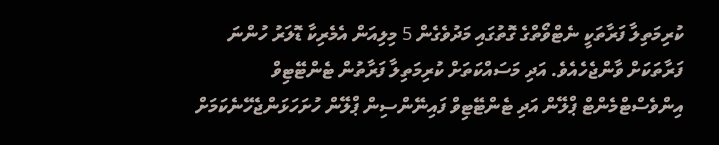ކުރިމަތިލާ ފަރާތަކީ ނެޓްވޯތްގެ ގޮތުގައި މަދުވެގެން 5 މިލިއަން އެމެރިކާ ޑޮލަރު ހުންނަ ފަރާތަކަށް ވާންޖެހެއެވެ. އަދި މަސައްކަތަށް ކުރިމަތިލާ ފަރާތުން ޓެންޓޭޓިވް އިންވެސްޓްމެންޓް ޕްލޭން އަދި ޓެންޓޭޓިވް ފައިނޭންސިން ޕްލޭން ހުށަހަޅަންޖެހޭނެކަމަށް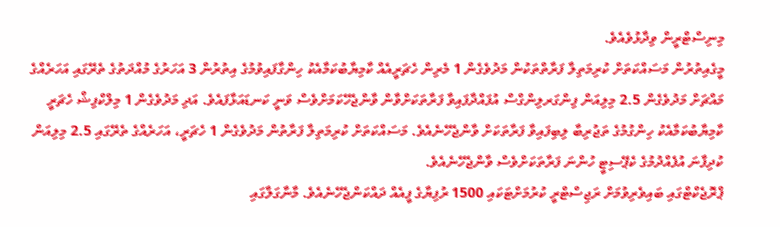މިނިސްޓްރީން ވިދާޅުވެއެވެ.
މީގެއިތުރުން މަސައްކަތަށް ކުރިމަތިލާ ފަރާތްތަކުން މަދުވެގެން 1 މެރިން ހެޗަރީއެއް ކާމިޔާބުކަމާއެކު ހިންގާފައިވުމުގެ އިތުރުން 3 އަހަރުގެ މުއްދަތުގެ ތެރޭގައި އަހަރެއްގެ މައްޗަށް މަދުވެގެން 2.5 މިލިއަން ފިންގަރލިންގްސް އުފައްދާފައިވާ ފަރާތަކަށްވާން ވާންޖެހޭކަމަށްވެސް ވަނީ ކަނޑައަޅާފައެވެ. އަދި މަދުވެގެން 1 މިލްކްފިޝް ހެޗަރީ ކާމިޔާބުކަމާއެކު ހިންގުމުގެ ތަޖުރިބާ ލިބިފައިވާ ފަރާތަކަށް ވާންޖެހޭނެއެވެ. މަސައްކަތަށް ކުރިމަތިލާ ފަރާތުން މަދުވެގެން 1 ހެޗަރީ، އަހަރެއްގެ ތެރޭގައި 2.5 މިލިއަން ކުދިފާނަ އުފެއްދުމުގެ ކެޕޭސިޓީ ހުންނަ ފަރާތަކަށްވެސް ވާންޖެހޭނެއެވެ.
ޕްރޮޖެކްޓްގައި ބައިވެރިވުމަށް ރަޖިސްޓްރީ ކުރުމަށްޓަކައި 1500 ރުފިޔާގެ ފީއެއް ދައްކަންޖެހޭނެއެވެ. މާނާގަލާގައި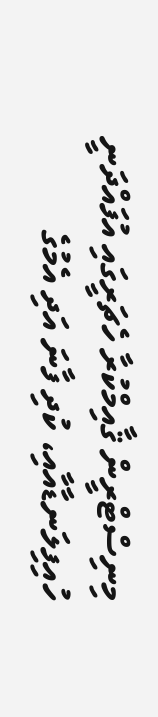މިނިސްޓްރީން ޤާއިމްކުރާ ހެޗަރީގައި އުފައްދަނީ ހުއިފިލަނޑާއާއި، ކުދި ފާނަ އަދި އެމުގެ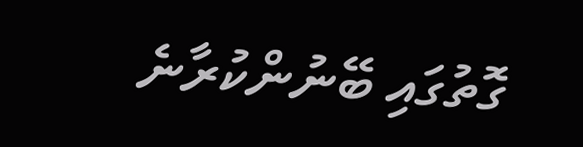ގޮތުގައި ބޭނުންކުރާނެ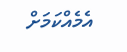އެމެއްކަމަށް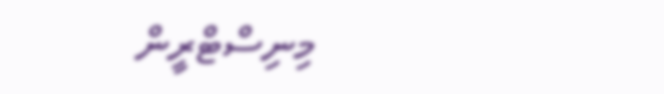މިނިސްޓްރީން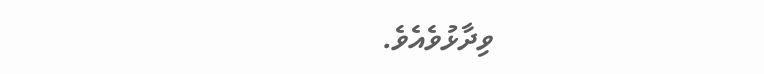ވިދާޅުވެއެވެ.